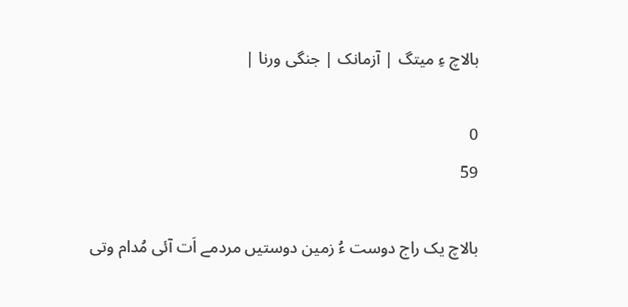بالاچ ءِ میتگ | آزمانک | جنگی ورنا |

0
59

بالاچ یک راج دوست ءُ زمین دوستیں مردمے اَت آئی مُدام وتی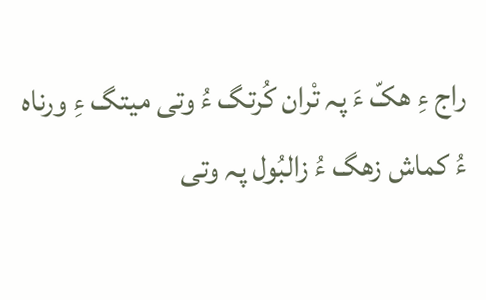راج ءِ ھکّ ءَ پہ تْران کُرتگ ءُ وتی میتگ ءِ ورناہ ءُ کماش زھگ ءُ زالبُول پہ وتی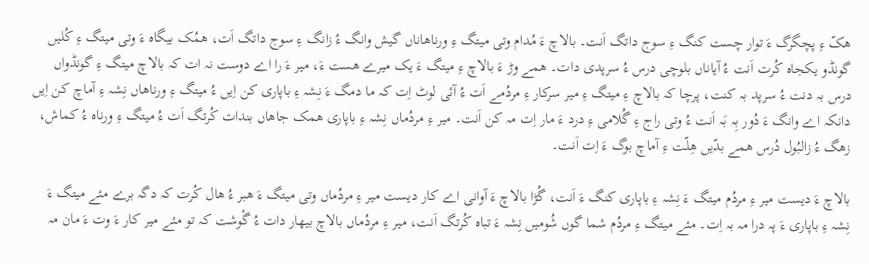ھکّ ءِ پچگرگ ءَ توار چست کنگ ءِ سوج داتگ اَنت۔ بالاچ ءَ مُدام وتی میتگ ءِ ورناھاناں گیش وانگ ءُ زانگ ءِ سوج داتگ اَت، ھمُک بیگاہ ءَ وتی میتگ ءِ کُلیں گونڈو یکجاہ کُرت اَنت ءُ آیاناں بلوچی درس ءُ سرپدی دات۔ ھمے وڑ ءَ بالاچ ءِ میتگ ءَ یک میرے ھست ءَ، میر ءَ را اے دوست نہ ات کہ بالاچ میتگ ءِ گونڈواں درس بہ دنت ءُ سرپد بہ کنت، پرچا کہ بالاچ ءِ میتگ ءِ میر سرکار ءِ مردُمے اَت ءُ آئی لوٹ اِت کہ ما دمگ ءَ نِشہ ءِ باپاری کن اِیں ءُ میتگ ءِ ورناھاں نِشہ ءِ آماچ کن اِیں دانکہ اے وانگ ءَ دُور بِہ بَہ اَنت ءُ وتی راج ءِ گُلامی ءِ درد ءَ مار اِت مہ کن اَنت۔ میر ءِ مردُماں نِشہ ءِ باپاری ھمک جاھاں بندات کُرتگ اَت ءُ میتگ ءِ ورناہ ءُ کماش، زھگ ءُ زالبُول دُرس ھمے بدّیں ھِلّت ءِ آماچ بوگ ءَ اِت اَنت۔

بالاچ ءَ دیست میر ءِ مردُم میتگ ءَ نِشہ ءِ باپاری کنگ ءَ اَنت، گُڑا بالاچ ءَ آوانی اے کار دیست میر ءِ مردُماں وتی میتگ ءَ ھبر ءُ ھال کُرت کہ دگہ برے مئے میتگ ءَ نِشہ ءِ باپاری ءَ پہ درا مہ بہ اِت۔ مئے میتگ ءِ مردُم شما گوں شُومیں نِشہ ءَ تباہ کُرتگ اَنت، میر ءِ مردُماں بالاچ بیھار دات ءُ گْوشت کہ تو مئے میر کار ءَ وت ءَ مان مہ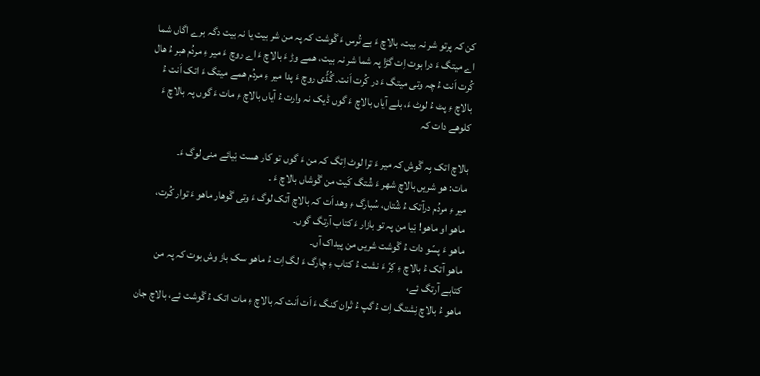کن کہ پرتو شر نہ بیت، بالاچ ءَ بے تُرس ءَ گْوشت کہ پہ من شر بیت یا نہ بیت دگہ برے اگاں شما اے میتگ ءَ درا بوت اِت گڑا پہ شما شر نہ بیت، ھمے وڑ ءَ بالاچ ءَ اے روچ ءَ میر ءِ مردُم ھبر ءُ ھال کُرت اَنت ءُ چہ وتی میتگ ءَ در کُرت اَنت۔ گُڈّی روچ ءَ پدا میر ءِ مردُم ھمے میتگ ءَ اتک اَنت ءُ بالاچ ءِ پٹ ءُ لوٹ ءَ، بلے آیاں بالاچ ءَ گوں ڈیک نہ وارت ءُ آیاں بالاچ ءِ مات ءَ گوں پہ بالاچ ءَ کلوھے دات کہ

بالاچ اتک بِہ گْوش کہ میر ءَ ترا لوٹ اِتگ کہ من ءَ گوں تو کار ھست بْیائے منی لوگ ءَ۔
مات: ھو شریں بالاچ شھر ءَ شُتگ کَیت من گْوشاں بالاچ ءَ ۔
میر ءِ مردُم درآتک ءُ شُتاں، سُبارگ ءِ وھد اَت کہ بالاچ آتک لوگ ءَ وتی گْوھار ماھو ءَ توار کُرت،
ماھو او ماھو! بْیا من پہ تو بازار ءَ کتاب آرتگ گوں۔
ماھو ءَ پسّو دات ءُ گْوشت شریں من پیداک آں۔
ماھو آتک ءُ بالاچ ءِ کِرّ ءَ نشت ءُ کتاب ءِ چارگ ءَ لگ اِت ءُ ماھو سک باز وش بوت کہ پہ من کتابے آرتگ ئے،
ماھو ءُ بالاچ نِشتگ اِت ءُ گپ ءُ تْران کنگ ءَ اَت اَنت کہ بالاچ ءِ مات اتک ءُ گْوشت ئے، بالاچ جان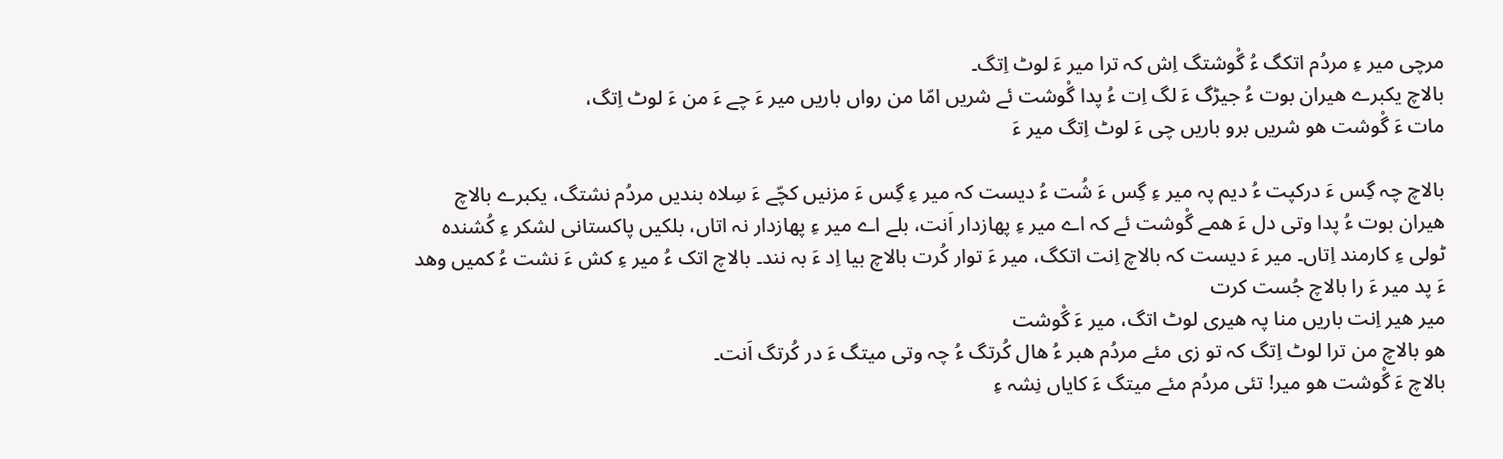مرچی میر ءِ مردُم اتکگ ءُ گْوشتگ اِش کہ ترا میر ءَ لوٹ اِتگ۔
بالاچ یکبرے ھیران بوت ءُ جیڑگ ءَ لگ اِت ءُ پدا گْوشت ئے شریں امّا من رواں باریں میر ءَ چے ءَ من ءَ لوٹ اِتگ،
مات ءَ گْوشت ھو شریں برو باریں چی ءَ لوٹ اِتگ میر ءَ

بالاچ چہ گِس ءَ درکپت ءُ دیم پہ میر ءِ گِس ءَ شُت ءُ دیست کہ میر ءِ گِس ءَ مزنیں کچّے ءَ سِلاہ بندیں مردُم نشتگ، یکبرے بالاچ ھیران بوت ءُ پدا وتی دل ءَ ھمے گْوشت ئے کہ اے میر ءِ پھازدار اَنت، بلے اے میر ءِ پھازدار نہ اتاں، بلکیں پاکستانی لشکر ءِ کُشندہ ٹولی ءِ کارمند اِتاں۔ میر ءَ دیست کہ بالاچ اِنت اتکگ، میر ءَ توار کُرت بالاچ بیا اِد ءَ بہ نند۔ بالاچ اتک ءُ میر ءِ کش ءَ نشت ءُ کمیں وھد ءَ پد میر ءَ را بالاچ جُست کرت
میر ھیر اِنت باریں منا پہ ھیری لوٹ اتگ، میر ءَ گْوشت
ھو بالاچ من ترا لوٹ اِتگ کہ تو زی مئے مردُم ھبر ءُ ھال کُرتگ ءُ چہ وتی میتگ ءَ در کُرتگ اَنت۔
بالاچ ءَ گْوشت ھو میر! تئی مردُم مئے میتگ ءَ کایاں نِشہ ءِ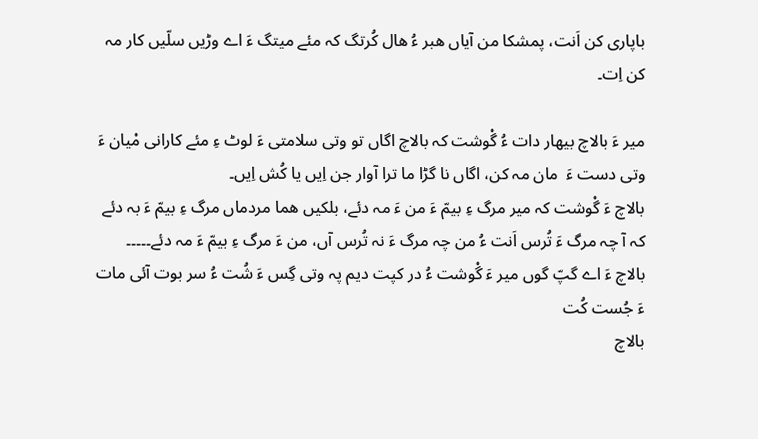باپاری کن اَنت، پمشکا من آیاں ھبر ءُ ھال کُرتگ کہ مئے میتگ ءَ اے وڑیں سلّیں کار مہ کن اِت۔

میر ءَ بالاچ بیھار دات ءُ گْوشت کہ بالاچ اگاں تو وتی سلامتی ءَ لوٹ ءِ مئے کارانی مْیان ءَ وتی دست ءَ  مان مہ کن، اگاں نا گڑا ما ترا آوار جن اِیں یا کُش اِیں۔
بالاچ ءَ گْوشت کہ میر مرگ ءِ بیمّ ءَ من ءَ مہ دئے، بلکیں ھما مردماں مرگ ءِ بیمّ ءَ بہ دئے کہ آ چہ مرگ ءَ تُرس اَنت ءُ من چہ مرگ ءَ نہ تُرس آں، من ءَ مرگ ءِ بیمّ ءَ مہ دئے۔۔۔۔۔
بالاچ ءَ اے گپّ گوں میر ءَ گْوشت ءُ در کپت دیم پہ وتی گِس ءَ شُت ءُ سر بوت آئی مات ءَ جُست کُت
بالاچ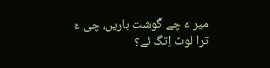میر ءَ چے گْوشت باریں، چی ءَ ترا لوٹ اِتگ ئے؟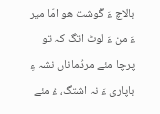بالاچ ءَ گْوشت ھو امّا میر ءَ من ءَ لوٹ اتگ کہ تو پرچا مئے مردُماناں نشہ ءِ باپاری ءَ نہ اشتگ، ءُ مئے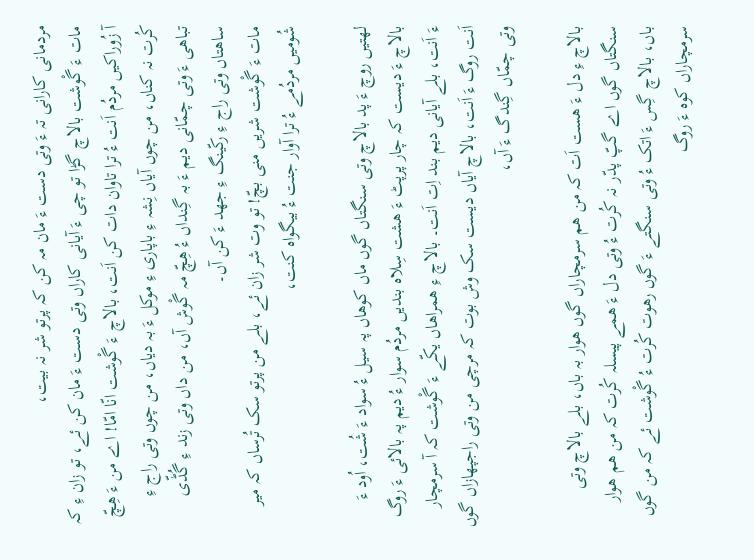مردمانی کارانی تہ ءَ وتی دست ءَ مان مہ کن کہ پرتو شر نہ بیت،
مات ءَ گْوشت بالاچ گڑا تو چی ءَ آیانی کاراں وتی دست ءَ مان کن ئے، تو زان ءِ کہ آ زُوراکیں مردُم اَنت ءُ ترا تاوان دات کن اَنت، بالاچ ءَ گْوشت انّا امّا! اے من ءَ ھِچّ کُرت نہ کناں، من چوں آیاں نِشہ ءِ باپاری ءِ موکل ءَ بہ دیاں، من چوں وتی راج ءِ تباھی ءَ وتی چمّانی دیم ءَ بہ گِنداں ءُ ھِچّ مہ گْوش آں، من داں وتی زند ءِ گُڈّی ساھتاں وتی راج ءِ رکّینگ ءِ جھد ءَ کن آں۔
مات ءَ گْوشت شریں منی بچّ! تو وت شر زان ئے، بلے من پرتو سک تُرساں کہ میر شُومیں مردُمے ءُ ترا آوار جنت ءُ بیگواہ کنت،

لھتیں روچ ءَ پد بالاچ وتی سنگتاں گوں ماں کوھاں پہ سیل ءُ سواد ءَ شُت، اُود ءَ بالاچ ءَ دیست کہ چار پرپٹ ءَ ھشت سِلاہ بندیں مردُم سوار ءُ دیم پہ بالائی ءَ روگ ءَ اَنت، بلے آیانی دیم بند اِت اَنت۔ بالاچ ءِ ھمراھاں یکّے ءَ گْوشت کہ آ سرمچار اَنت روگ ءَ اَنت، بالاچ آیاں دیست سک وش بوت کہ مرچی من وتی راجپھازاں گوں وتی چمّاں گِندگ ءَ آں،

بالاچ ءِ دل ءَ ھست اَت کہ من ھم سرمچاراں گوں ھوار بہ باں، بلے بالاچ وتی سنگتاں گوں اے گپّ پدّر نہ کُرت ءُ وتی دل ءَ ھمے پیسلہ کُرت کہ من ھم ھوار باں، بالاچ گِس ءَ اتک ءُ وتی سنگتے ءَ گوں رھوت کُرت ءُ گْوشت ئے کہ من گوں سرمچاراں کوہ ءَ روگ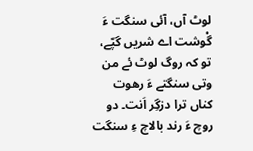لوٹ آں، آئی سنگت ءَ گْوشت اے شریں گپّے، تو کہ روگ لوٹ ئے من وتی سنگتے ءَ رھوت کناں ترا دزگِر اَنت۔ دو روچ ءَ رند بالاچ ءِ سنگت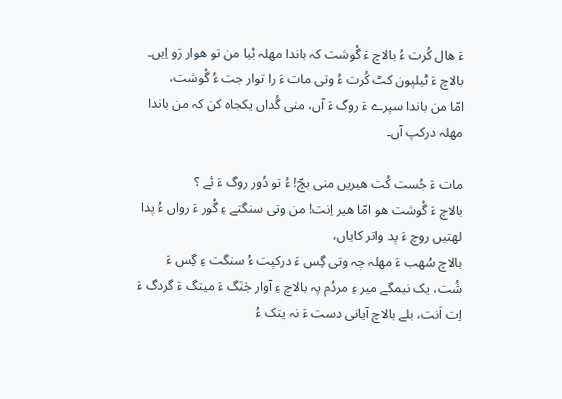ءَ ھال کُرت ءُ بالاچ ءَ گْوشت کہ باندا مھلہ بْیا من تو ھوار رَو اِیں۔
بالاچ ءَ ٹیلپون کٹ کُرت ءُ وتی مات ءَ را توار جت ءُ گْوشت،
امّا من باندا سپرے ءَ روگ ءَ آں، منی گُداں یکجاہ کن کہ من باندا مھلہ درکپ آں۔

مات ءَ جُست کُت ھیریں منی بچّ! ءُ تو دُور روگ ءَ ئے ؟
بالاچ ءَ گْوشت ھو امّا ھیر اِنت! من وتی سنگتے ءِ گْور ءَ رواں ءُ پدا لھتیں روچ ءَ پد واتر کایاں،
بالاچ سُھب ءَ مھلہ چہ وتی گِس ءَ درکپت ءُ سنگت ءِ گِس ءَ شُت، یک نیمگے میر ءِ مردُم پہ بالاچ ءِ آوار جَنَگ ءَ میتگ ءَ گردگ ءَ اِت اَنت، بلے بالاچ آیانی دست ءَ نہ یتک ءُ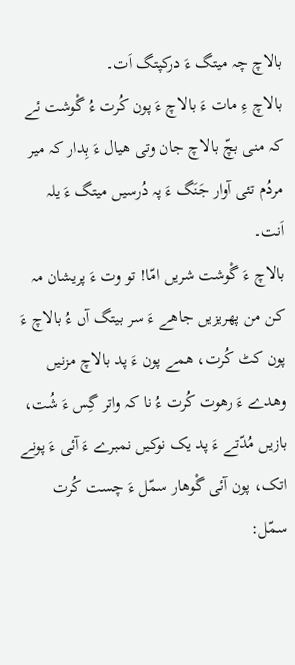بالاچ چہ میتگ ءَ درکپتگ اَت۔
بالاچ ءِ مات ءَ بالاچ ءَ پون کُرت ءُ گْوشت ئے کہ منی بچّ بالاچ جان وتی ھیال ءَ بِدار کہ میر مردُم تئی آوار جَنَگ ءَ پہ دُرسیں میتگ ءَ یلہ اَنت۔
بالاچ ءَ گْوشت شریں امّا! تو وت ءَ پریشان مہ کن من پھریزیں جاھے ءَ سر بیتگ آں ءُ بالاچ ءَ پون کٹ کُرت، ھمے پون ءَ پد بالاچ مزنیں وھدے ءَ رھوت کُرت ءُ نا کہ واتر گِس ءَ شُت، بازیں مُدّتے ءَ پد یک نوکیں نمبرے ءَ آئی ءَ پونے اتک، پون آئی گْوھار سمّل ءَ چست کُرت
سمّل: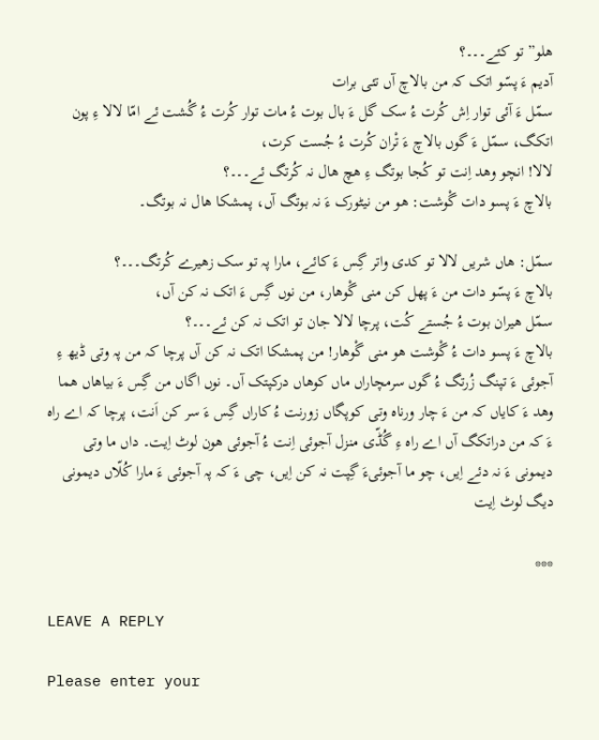ھلو” تو کئے۔۔۔؟
آدیم ءَ پسّو اتک کہ من بالاچ آں تئی برات
سمّل ءَ آئی توار اِش کُرت ءُ سک گل ءَ بال بوت ءُ مات توار کُرت ءُ گُشت ئے امّا لالا ءِ پون اتکگ، سمّل ءَ گوں بالاچ ءَ تْران کُرت ءُ جُست کرت،
لالا! انچو وھد اِنت تو کُجا بوتگ ءِ ھچ ھال نہ کُرتگ ئے۔۔۔؟
بالاچ ءَ پسو دات گْوشت: ھو من نیٹورک ءَ نہ بوتگ آں، پمشکا ھال نہ بوتگ۔

سمّل: ھاں شریں لالا تو کدی واتر گِس ءَ کائے، مارا پہ تو سک زھیرے کُرتگ۔۔۔؟
بالاچ ءَ پسّو دات من ءَ پھل کن منی گْوھار، من نوں گِس ءَ اتک نہ کن آں،
سمّل ھیران بوت ءُ جُستے کُت، پرچا لالا جان تو اتک نہ کن ئے۔۔۔؟
بالاچ ءَ پسو دات ءُ گْوشت ھو منی گْوھار! من پمشکا اتک نہ کن آں پرچا کہ من پہ وتی ڈیھ ءِ آجوئی ءَ تپنگ زُرتگ ءُ گوں سرمچاراں ماں کوھاں درکپتک آں۔ نوں اگاں من گِس ءَ بیاھاں ھما وھد ءَ کایاں کہ من ءَ چار ورناہ وتی کوپگاں زورنت ءُ کاراں گِس ءَ سر کن اَنت، پرچا کہ اے راہ ءَ کہ من دراتکگ آں اے راہ ءِ گُڈّی منزل آجوئی اِنت ءُ آجوئی ھون لوٹ اِیت۔ داں ما وتی دیمونی ءَ نہ دئے اِیں، چو ما آجوئیءَ گِپت نہ کن اِیں، چی ءَ کہ پہ آجوئی ءَ مارا کُلّاں دیمونی دیگ لوٹ اِیت

***

LEAVE A REPLY

Please enter your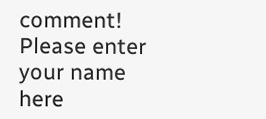comment!
Please enter your name here